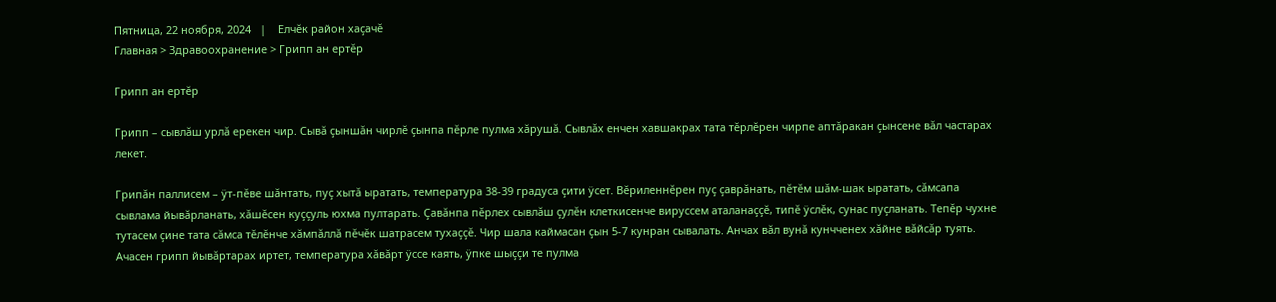Пятница, 22 ноября, 2024   |    Елчĕк район хаçачĕ
Главная > Здравоохранение > Грипп ан ертĕр

Грипп ан ертĕр

Грипп – сывлăш урлă ерекен чир. Сывă çыншăн чирлĕ çынпа пĕрле пулма хăрушă. Сывлăх енчен хавшакрах тата тĕрлĕрен чирпе аптăракан çынсене вăл частарах лекет.

Грипăн паллисем – ÿт-пĕве шăнтать, пуç хытă ыратать, температура 38-39 градуса çити ÿсет. Вĕриленнĕрен пуç çаврăнать, пĕтĕм шăм-шак ыратать, сăмсапа сывлама йывăрланать, хăшĕсен куççуль юхма пултарать. Çавăнпа пĕрлех сывлăш çулĕн клеткисенче вируссем аталанаççĕ, типĕ ÿслĕк, сунас пуçланать. Тепĕр чухне тутасем çине тата сăмса тĕлĕнче хăмпăллă пĕчĕк шатрасем тухаççĕ. Чир шала каймасан çын 5-7 кунран сывалать. Анчах вăл вунă кунчченех хăйне вăйсăр туять. Ачасен грипп йывăртарах иртет, температура хăвăрт ÿссе каять, ÿпке шыççи те пулма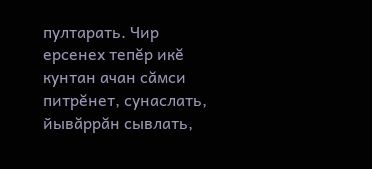пултарать. Чир ерсенех тепĕр икĕ кунтан ачан сăмси питрĕнет, сунаслать, йывăррăн сывлать,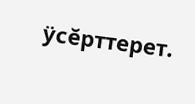ÿсĕрттерет.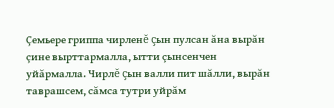Çемьере гриппа чирленĕ çын пулсан ăна вырăн çине вырттармалла, ытти çынсенчен уйăрмалла. Чирлĕ çын валли пит шăлли, вырăн таврашсем, сăмса тутри уйрăм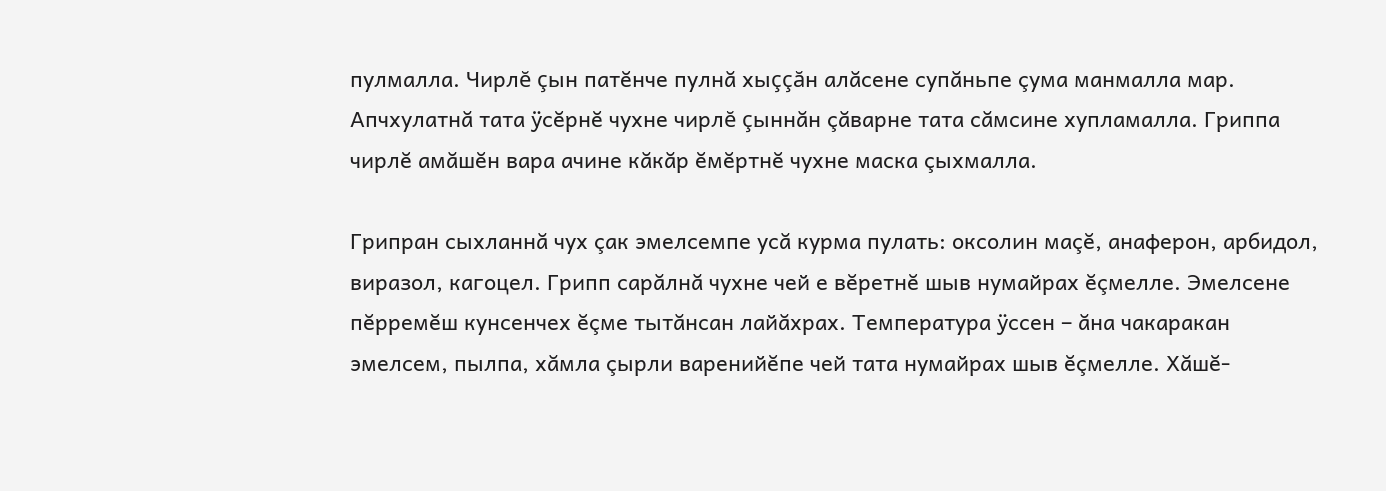пулмалла. Чирлĕ çын патĕнче пулнă хыççăн алăсене супăньпе çума манмалла мар. Апчхулатнă тата ÿсĕрнĕ чухне чирлĕ çыннăн çăварне тата сăмсине хупламалла. Гриппа чирлĕ амăшĕн вара ачине кăкăр ĕмĕртнĕ чухне маска çыхмалла.

Грипран сыхланнă чух çак эмелсемпе усă курма пулать: оксолин маçĕ, анаферон, арбидол, виразол, кагоцел. Грипп сарăлнă чухне чей е вĕретнĕ шыв нумайрах ĕçмелле. Эмелсене пĕрремĕш кунсенчех ĕçме тытăнсан лайăхрах. Температура ÿссен – ăна чакаракан эмелсем, пылпа, хăмла çырли варенийĕпе чей тата нумайрах шыв ĕçмелле. Хăшĕ-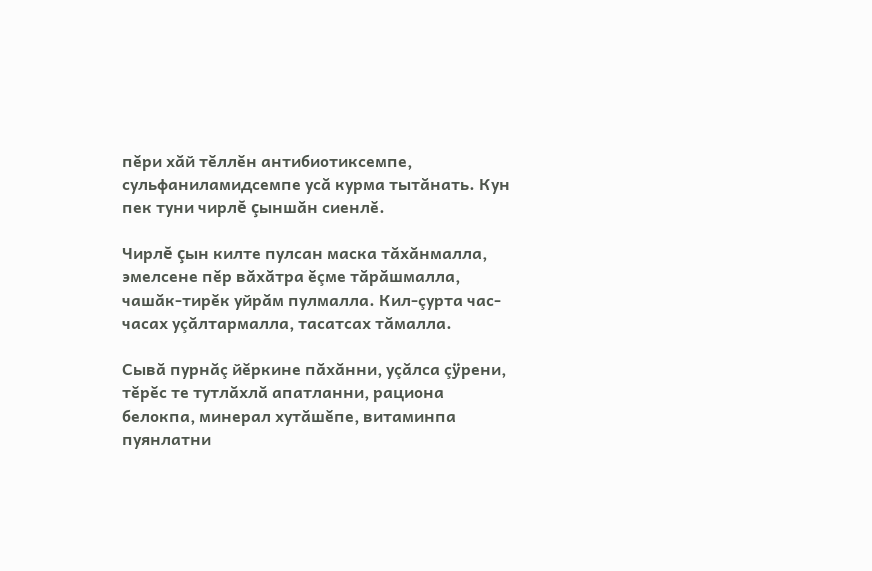пĕри хăй тĕллĕн антибиотиксемпе, сульфаниламидсемпе усă курма тытăнать. Кун пек туни чирлĕ çыншăн сиенлĕ.

Чирлĕ çын килте пулсан маска тăхăнмалла, эмелсене пĕр вăхăтра ĕçме тăрăшмалла, чашăк-тирĕк уйрăм пулмалла. Кил-çурта час-часах уçăлтармалла, тасатсах тăмалла.

Сывă пурнăç йĕркине пăхăнни, уçăлса çÿрени, тĕрĕс те тутлăхлă апатланни, рациона белокпа, минерал хутăшĕпе, витаминпа пуянлатни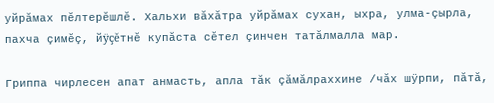уйрăмах пĕлтерĕшлĕ. Хальхи вăхăтра уйрăмах сухан, ыхра, улма-çырла, пахча çимĕç, йÿçĕтнĕ купăста сĕтел çинчен татăлмалла мар.

Гриппа чирлесен апат анмасть, апла тăк çăмăлраххине /чăх шÿрпи, пăтă,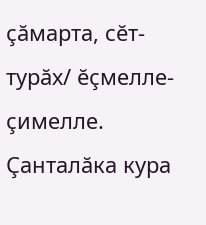çăмарта, сĕт-турăх/ ĕçмелле-çимелле. Çанталăка кура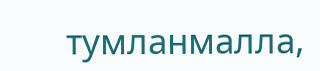тумланмалла,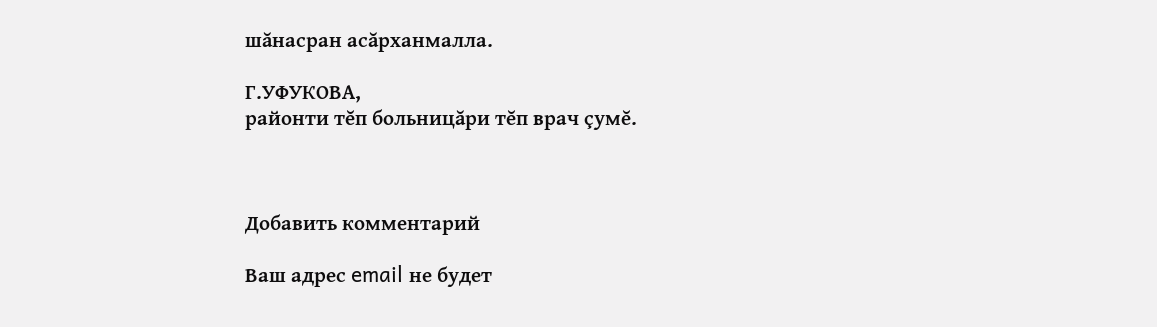шăнасран асăрханмалла.

Г.УФУКОВА,
районти тĕп больницăри тĕп врач çумĕ.



Добавить комментарий

Ваш адрес email не будет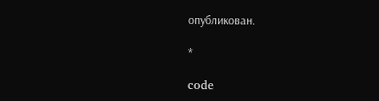опубликован.

*

code